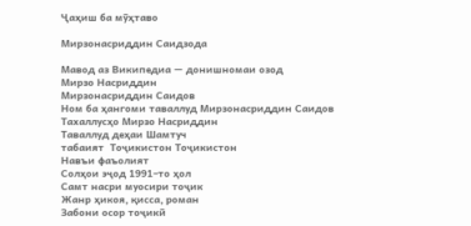Ҷаҳиш ба мӯҳтаво

Мирзонасриддин Саидзода

Мавод аз Википедиа — донишномаи озод
Мирзо Насриддин
Мирзонасриддин Саидов
Ном ба ҳангоми таваллуд Мирзонасриддин Саидов
Тахаллусҳо Мирзо Насриддин
Таваллуд деҳаи Шамтуч
табаият  Тоҷикистон Тоҷикистон
Навъи фаъолият
Солҳои эҷод 1991–то ҳол
Самт насри муосири тоҷик
Жанр ҳикоя, қисса, роман
Забони осор тоҷикӣ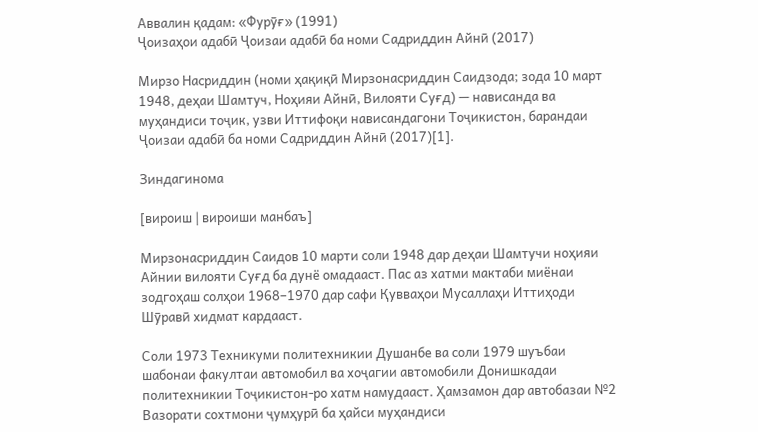Аввалин қадам: «Фурӯғ» (1991)
Ҷоизаҳои адабӣ Ҷоизаи адабӣ ба номи Садриддин Айнӣ (2017)

Мирзо Насриддин (номи ҳақиқӣ Мирзонасриддин Саидзода; зода 10 март 1948, деҳаи Шамтуч, Ноҳияи Айнӣ, Вилояти Суғд) — нависанда ва муҳандиси тоҷик, узви Иттифоқи нависандагони Тоҷикистон, барандаи Ҷоизаи адабӣ ба номи Садриддин Айнӣ (2017)[1].

Зиндагинома

[вироиш | вироиши манбаъ]

Мирзонасриддин Саидов 10 марти соли 1948 дар деҳаи Шамтучи ноҳияи Айнии вилояти Суғд ба дунё омадааст. Пас аз хатми мактаби миёнаи зодгоҳаш солҳои 1968–1970 дар сафи Қувваҳои Мусаллаҳи Иттиҳоди Шӯравӣ хидмат кардааст.

Соли 1973 Техникуми политехникии Душанбе ва соли 1979 шуъбаи шабонаи факултаи автомобил ва хоҷагии автомобили Донишкадаи политехникии Тоҷикистон-ро хатм намудааст. Ҳамзамон дар автобазаи №2 Вазорати сохтмони ҷумҳурӣ ба ҳайси муҳандиси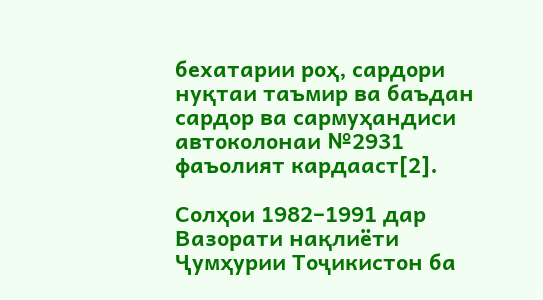бехатарии роҳ, сардори нуқтаи таъмир ва баъдан сардор ва сармуҳандиси автоколонаи №2931 фаъолият кардааст[2].

Солҳои 1982–1991 дар Вазорати нақлиёти Ҷумҳурии Тоҷикистон ба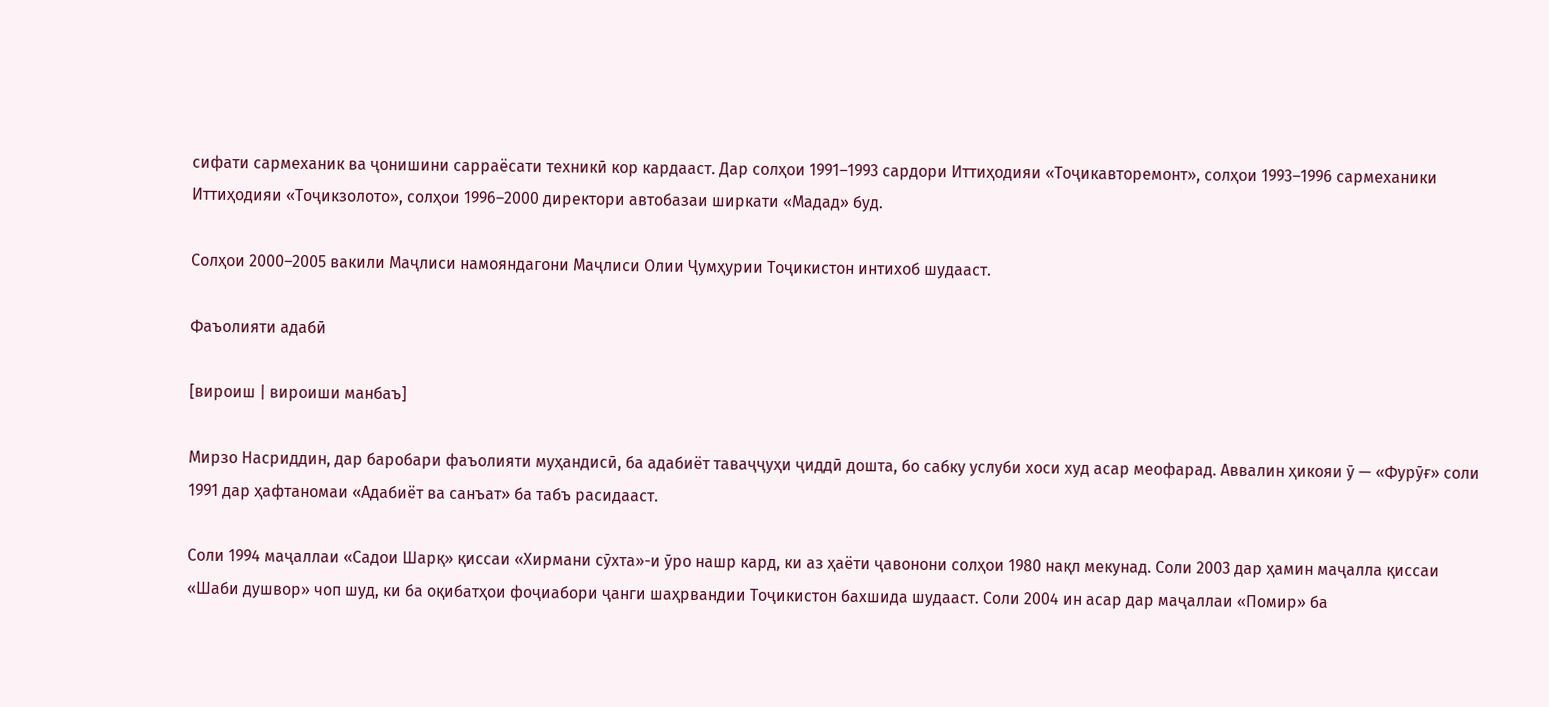сифати сармеханик ва ҷонишини сарраёсати техникӣ кор кардааст. Дар солҳои 1991–1993 сардори Иттиҳодияи «Тоҷикавторемонт», солҳои 1993–1996 сармеханики Иттиҳодияи «Тоҷикзолото», солҳои 1996–2000 директори автобазаи ширкати «Мадад» буд.

Солҳои 2000–2005 вакили Маҷлиси намояндагони Маҷлиси Олии Ҷумҳурии Тоҷикистон интихоб шудааст.

Фаъолияти адабӣ

[вироиш | вироиши манбаъ]

Мирзо Насриддин, дар баробари фаъолияти муҳандисӣ, ба адабиёт таваҷҷуҳи ҷиддӣ дошта, бо сабку услуби хоси худ асар меофарад. Аввалин ҳикояи ӯ — «Фурӯғ» соли 1991 дар ҳафтаномаи «Адабиёт ва санъат» ба табъ расидааст.

Соли 1994 маҷаллаи «Садои Шарқ» қиссаи «Хирмани сӯхта»-и ӯро нашр кард, ки аз ҳаёти ҷавонони солҳои 1980 нақл мекунад. Соли 2003 дар ҳамин маҷалла қиссаи «Шаби душвор» чоп шуд, ки ба оқибатҳои фоҷиабори ҷанги шаҳрвандии Тоҷикистон бахшида шудааст. Соли 2004 ин асар дар маҷаллаи «Помир» ба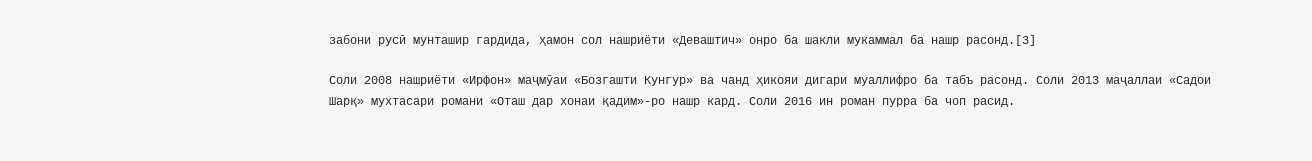забони русӣ мунташир гардида, ҳамон сол нашриёти «Деваштич» онро ба шакли мукаммал ба нашр расонд.[3]

Соли 2008 нашриёти «Ирфон» маҷмӯаи «Бозгашти Кунгур» ва чанд ҳикояи дигари муаллифро ба табъ расонд. Соли 2013 маҷаллаи «Садои Шарқ» мухтасари романи «Оташ дар хонаи қадим»-ро нашр кард. Соли 2016 ин роман пурра ба чоп расид.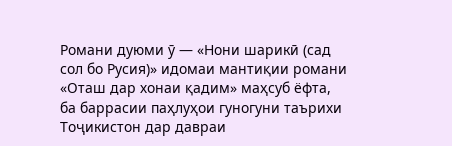Романи дуюми ӯ — «Нони шарикӣ (сад сол бо Русия)» идомаи мантиқии романи «Оташ дар хонаи қадим» маҳсуб ёфта, ба баррасии паҳлуҳои гуногуни таърихи Тоҷикистон дар давраи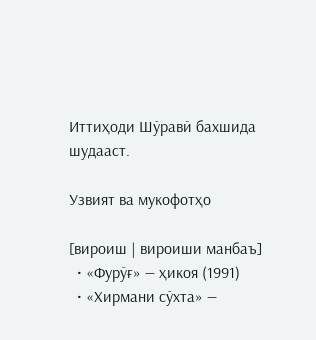Иттиҳоди Шӯравӣ бахшида шудааст.

Узвият ва мукофотҳо

[вироиш | вироиши манбаъ]
  • «Фурӯғ» — ҳикоя (1991)
  • «Хирмани сӯхта» —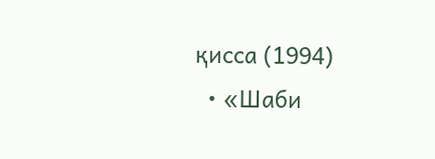қисса (1994)
  • «Шаби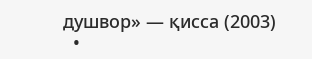душвор» — қисса (2003)
  •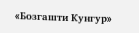«Бозгашти Кунгур»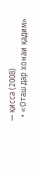— қисса (2008)
  • «Оташ дар хонаи қадим»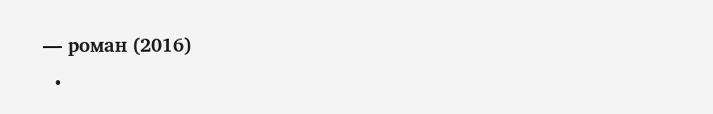— роман (2016)
  •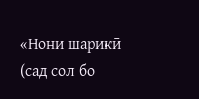«Нони шарикӣ (сад сол бо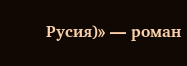Русия)» — роман